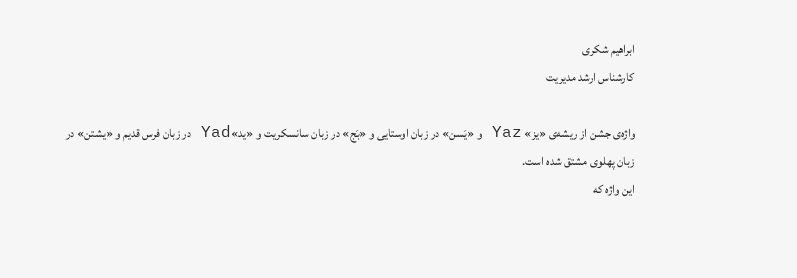ابراهیم‌ شکری‌
کارشناس‌ ارشد مدیریت‌

واژه‌ی‌ جشن‌ از ریشه‌ی‌ «یز» Yaz و «یَسن‌» در زبان‌ اوستایی‌ و «بَج‌» در زبان‌ سانسکریت‌ و «ید»Yad در زبان‌ فرس‌ قدیم‌ و «یشتن‌» در زبان‌ پهلوی‌ مشتق‌ شده‌ است‌.
این‌ واژه‌ که‌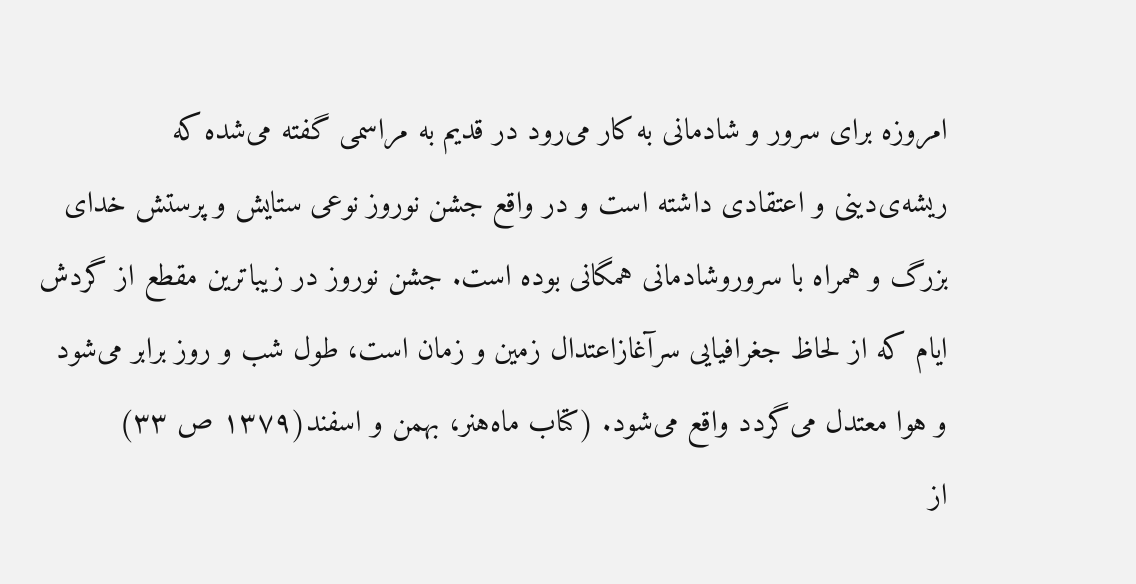امروزه‌ برای‌ سرور و شادمانی‌ به‌ کار می‌رود در قدیم‌ به‌ مراسمی‌ گفته‌ می‌شده‌ که‌ ریشه‌ی‌دینی‌ و اعتقادی‌ داشته‌ است‌ و در واقع‌ جشن‌ نوروز نوعی‌ ستایش‌ و پرستش‌ خدای‌ بزرگ‌ و همراه‌ با سروروشادمانی‌ همگانی‌ بوده‌ است‌. جشن‌ نوروز در زیباترین‌ مقطع‌ از گردش‌ ایام‌ که‌ از لحاظ‌ جغرافیایی‌ سرآغازاعتدال‌ زمین‌ و زمان‌ است‌، طول‌ شب‌ و روز برابر می‌شود و هوا معتدل‌ می‌گردد واقع‌ می‌شود. (کتاب‌ ماه‌هنر، بهمن‌ و اسفند(۱۳۷۹ ص‌ ۳۳)
از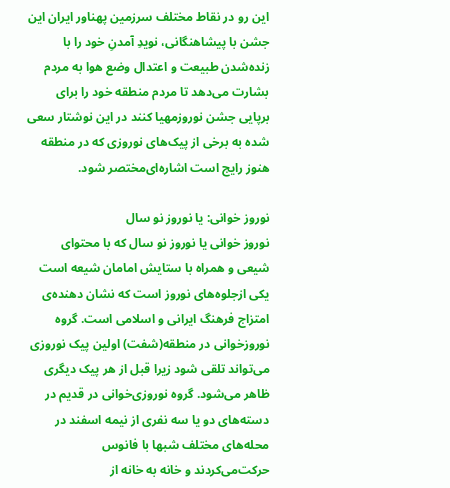این‌ رو در نقاط‌ مختلف‌ سرزمین‌ پهناور ایران‌ این‌ جشن‌ با پیشاهنگانی‌، نویدِ آمدن‌ِ خود را با زنده‌شدن‌ طبیعت‌ و اعتدال‌ وضع‌ هوا به‌ مردم‌ بشارت‌ می‌دهد تا مردم‌ منطقه‌ خود را برای‌ برپایی‌ جشن‌ نوروزمهیا کنند در این‌ نوشتار سعی‌ شده‌ به‌ برخی‌ از پیک‌های‌ نوروزی‌ که‌ در منطقه‌ هنوز رایج‌ است‌ اشاره‌ای‌مختصر شود.

نوروز خوانی‌: یا نوروز نو سال‌
نوروز خوانی‌ یا نوروز نو سال‌ که‌ با محتوای‌ شیعی‌ و همراه‌ با ستایش‌ امامان‌ شیعه‌ است‌ یکی‌ ازجلوه‌های‌ نوروز است‌ که‌ نشان‌ دهنده‌ی‌ امتزاج‌ فرهنگ‌ ایرانی‌ و اسلامی‌ است‌. گروه‌ نوروزخوانی‌ در منطقه‌(شفت‌) اولین‌ پیک‌ نوروزی‌ می‌تواند تلقی‌ شود زیرا قبل‌ از هر پیک‌ دیگری‌ ظاهر می‌شود. گروه‌ نوروزی‌خوانی‌ در قدیم‌ در دسته‌های‌ دو یا سه‌ نفری‌ از نیمه‌ اسفند در محله‌های‌ مختلف‌ شبها با فانوس‌ حرکت‌می‌کردند و خانه‌ به‌ خانه‌ از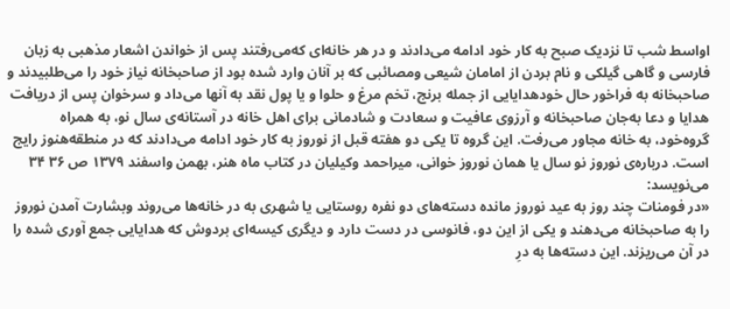اواسط‌ شب‌ تا نزدیک‌ صبح‌ به‌ کار خود ادامه‌ می‌دادند و در هر خانه‌ای‌ که‌می‌رفتند پس‌ از خواندن‌ اشعار مذهبی‌ به‌ زبان‌ فارسی‌ و گاهی‌ گیلکی‌ و نام‌ بردن‌ از امامان‌ شیعی‌ ومصائبی‌ که‌ بر آنان‌ وارد شده‌ بود از صاحبخانه‌ نیاز خود را می‌طلبیدند و صاحبخانه‌ به‌ فراخور حال‌ خودهدایایی‌ از جمله‌ برنج‌، تخم‌ مرغ‌ و حلوا و یا پول‌ نقد به‌ آنها می‌داد و سرخوان‌ پس‌ از دریافت‌ هدایا و دعا به‌جان‌ صاحبخانه‌ و آرزوی‌ عافیت‌ و سعادت‌ و شادمانی‌ برای‌ اهل‌ خانه‌ در آستانه‌ی‌ سال‌ نو، به‌ همراه‌ گروه‌خود، به‌ خانه‌ مجاور می‌رفت‌. این‌ گروه‌ تا یکی‌ دو هفته‌ قبل‌ از نوروز به‌ کار خود ادامه‌ می‌دادند که‌ در منطقه‌هنوز رایج‌ است‌. درباره‌ی‌ نوروز نو سال‌ یا همان‌ نوروز خوانی‌، میراحمد وکیلیان‌ در کتاب‌ ماه‌ هنر، بهمن‌ واسفند ۱۳۷۹ ص‌ ۳۶ ۳۴ می‌نویسد:
«در فومنات‌ چند روز به‌ عید نوروز مانده‌ دسته‌های‌ دو نفره‌ روستایی‌ یا شهری‌ به‌ در خانه‌ها می‌روند وبشارت‌ آمدن‌ نوروز را به‌ صاحبخانه‌ می‌دهند و یکی‌ از این‌ دو، فانوسی‌ در دست‌ دارد و دیگری‌ کیسه‌ای‌ بردوش‌ که‌ هدایایی‌ جمع‌ آوری‌ شده‌ را در آن‌ می‌ریزند. این‌ دسته‌ها به‌ درِ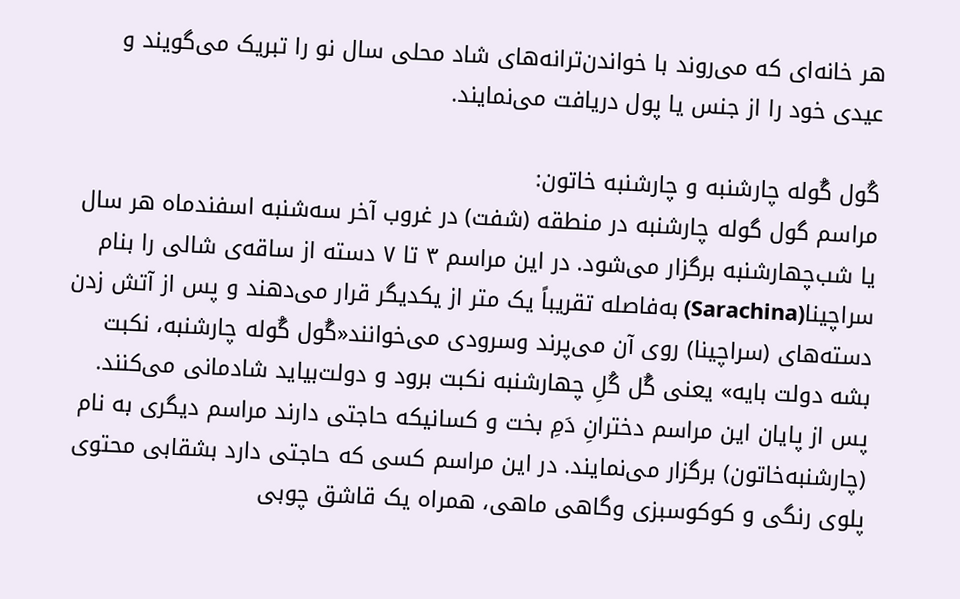هر خانه‌ای‌ که‌ می‌روند با خواندن‌ترانه‌های‌ شاد محلی‌ سال‌ نو را تبریک‌ می‌گویند و عیدی‌ خود را از جنس‌ یا پول‌ دریافت‌ می‌نمایند.

گُول‌ گُوله‌ چارشنبه‌ و چارشنبه‌ خاتون‌:
مراسم‌ گول‌ گوله‌ چارشنبه‌ در منطقه‌ (شفت‌) در غروب‌ آخر سه‌شنبه‌ اسفندماه‌ هر سال‌ یا شب‌چهارشنبه‌ برگزار می‌شود. در این‌ مراسم‌ ۳ تا ۷ دسته‌ از ساقه‌ی‌ شالی‌ را بنام‌ سراچینا(Sarachina) به‌فاصله‌ تقریباً یک‌ متر از یکدیگر قرار می‌دهند و پس‌ از آتش‌ زدن‌ دسته‌های‌ (سراچینا) روی‌ آن‌ می‌پرند وسرودی‌ می‌خوانند«گُول‌ گُوله‌ چارشنبه‌، نکبت‌ بشه‌ دولت‌ بایه‌» یعنی‌ گُل‌ گُل‌ِ چهارشنبه‌ نکبت‌ برود و دولت‌بیاید شادمانی‌ می‌کنند.
پس‌ از پایان‌ این‌ مراسم‌ دختران‌ِ دَم‌ِ بخت‌ و کسانیکه‌ حاجتی‌ دارند مراسم‌ دیگری‌ به‌ نام‌ (چارشنبه‌خاتون‌) برگزار می‌نمایند. در این‌ مراسم‌ کسی‌ که‌ حاجتی‌ دارد بشقابی‌ محتوی‌ پلوی‌ رنگی‌ و کوکوسبزی‌ وگاهی‌ ماهی‌، همراه‌ یک‌ قاشق‌ چوبی‌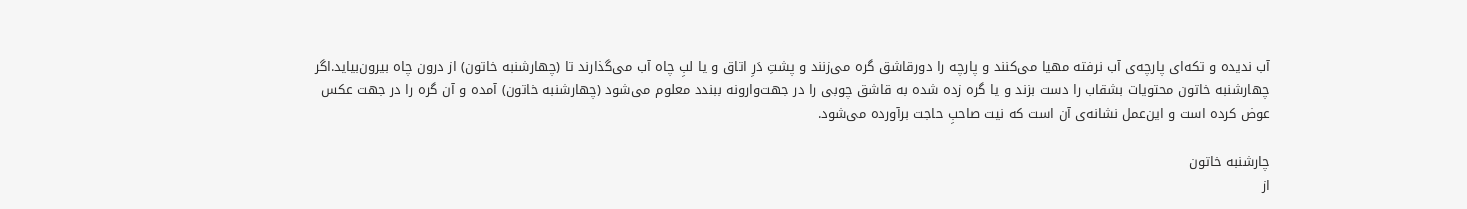آب‌ ندیده‌ و تکه‌ای‌ پارچه‌ی‌ آب‌ نرفته‌ مهیا می‌کنند و پارچه‌ را دورقاشق‌ گره‌ می‌زنند و پشت‌ِ دَرِ اتاق‌ و یا لب‌ِ چاه‌ آب‌ می‌گذارند تا (چهارشنبه‌ خاتون‌) از درون‌ چاه‌ بیرون‌بیاید.اگر چهارشنبه‌ خاتون‌ محتویات‌ بشقاب‌ را دست‌ بزند و یا گره‌ زده‌ شده‌ به‌ قاشق‌ چوبی‌ را در جهت‌وارونه‌ ببندد معلوم‌ می‌شود (چهارشنبه‌ خاتون‌) آمده‌ و آن‌ گره‌ را در جهت‌ عکس‌ عوض‌ کرده‌ است‌ و این‌عمل‌ نشانه‌ی‌ آن‌ است‌ که‌ نیت‌ صاحب‌ِ حاجت‌ برآورده‌ می‌شود.

چارشنبه‌ خاتون‌
از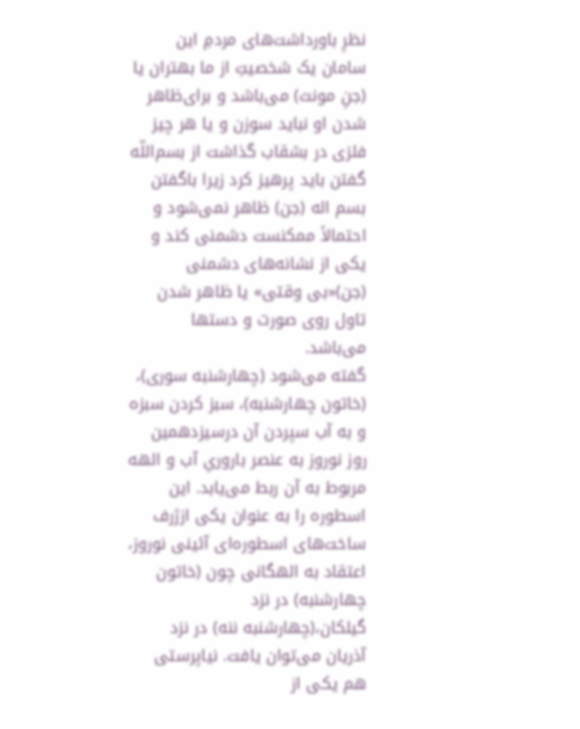نظرِ باورداشت‌های‌ مردم‌ِ این‌ سامان‌ یک‌ شخصیت‌ِ از ما بهتران‌ یا (جن‌ِ مونث‌) می‌باشد و برای‌ظاهر شدن‌ او نباید سوزن‌ و یا هر چیز فلزی‌ در بشقاب‌ گذاشت‌ از بسم‌اللّه‌ گفتن‌ باید پرهیز کرد زیرا باگفتن‌ بسم‌ اله‌ (جن‌) ظاهر نمی‌شود و احتمالاً ممکنست‌ دشمنی‌ کند و یکی‌ از نشانه‌های‌ دشمنی‌ (جن‌)«بی‌ وقتی‌» یا ظاهر شدن‌ تاول‌ روی‌ صورت‌ و دستها می‌باشد.
گفته‌ می‌شود (چهارشنبه‌ سوری‌)، (خاتون‌ چهارشنبه‌)، سبز کردن‌ سبزه‌ و به‌ آب‌ سپردن‌ آن‌ درسیزدهمین‌ روز نوروز به‌ عنصر باروری‌ِ آب‌ و الهه‌ مربوط‌ به‌ آن‌ ربط‌ می‌یابد. این‌ اسطوره‌ را به‌ عنوان‌ یکی‌ ازژرف‌ ساخت‌های‌ اسطوره‌ای‌ آئینی‌ نوروز، اعتقاد به‌ الهگانی‌ چون‌ (خاتون‌ چهارشنبه‌) در نزد گیلکان‌،(چهارشنبه‌ ننه‌) در نزد آذریان‌ می‌توان‌ یافت‌. نیاپرستی‌ هم‌ یکی‌ از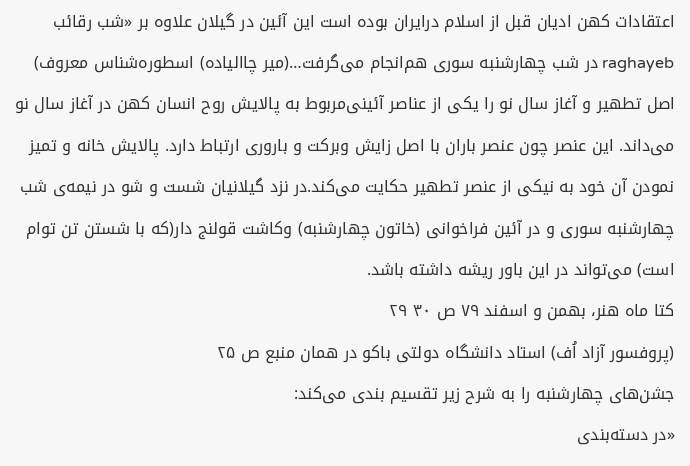اعتقادات‌ کهن‌ ادیان‌ قبل‌ از اسلام‌ درایران‌ بوده‌ است‌ این‌ آئین‌ در گیلان‌ علاوه‌ بر «شب‌ رقائب‌ raghayeb در شب‌ چهارشنبه‌ سوری‌ هم‌انجام‌ می‌گرفت‌…(میر چاالیاده‌) اسطوره‌شناس‌ معروف‌) اصل‌ تطهیر و آغاز سال‌ نو را یکی‌ از عناصر آئینی‌مربوط‌ به‌ پالایش‌ روح‌ انسان‌ کهن‌ در آغاز سال‌ نو می‌داند. این‌ عنصر چون‌ عنصر باران‌ با اصل‌ زایش‌ وبرکت‌ و باروری‌ ارتباط‌ دارد. پالایش‌ خانه‌ و تمیز نمودن‌ آن‌ خود به‌ نیکی‌ از عنصر تطهیر حکایت‌ می‌کند.در نزد گیلانیان‌ شست‌ و شو در نیمه‌ی‌ شب‌ چهارشنبه‌ سوری‌ و در آئین‌ فراخوانی‌ (خاتون‌ چهارشنبه‌) وکاشت‌ قولنج‌ دار(که‌ با شستن‌ تن‌ توام‌ است‌) می‌تواند در این‌ باور ریشه‌ داشته‌ باشد.
کتا ماه‌ هنر، بهمن‌ و اسفند ۷۹ ص‌ ۳۰ ۲۹
(پروفسور آزاد اُف‌) استاد دانشگاه‌ دولتی‌ باکو در همان‌ منبع‌ ص‌ ۲۵
جشن‌های‌ چهارشنبه‌ را به‌ شرح‌ زیر تقسیم‌ بندی‌ می‌کند:
«در دسته‌بندی‌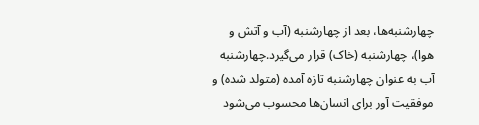چهارشنبه‌ها، بعد از چهارشنبه‌ (آب‌ و آتش‌ و هوا)، چهارشنبه‌ (خاک‌) قرار می‌گیرد.چهارشنبه‌ آب‌ به‌ عنوان‌ چهارشنبه‌ تازه‌ آمده‌ (متولد شده‌) و موفقیت‌ آور برای‌ انسان‌ها محسوب‌ می‌شود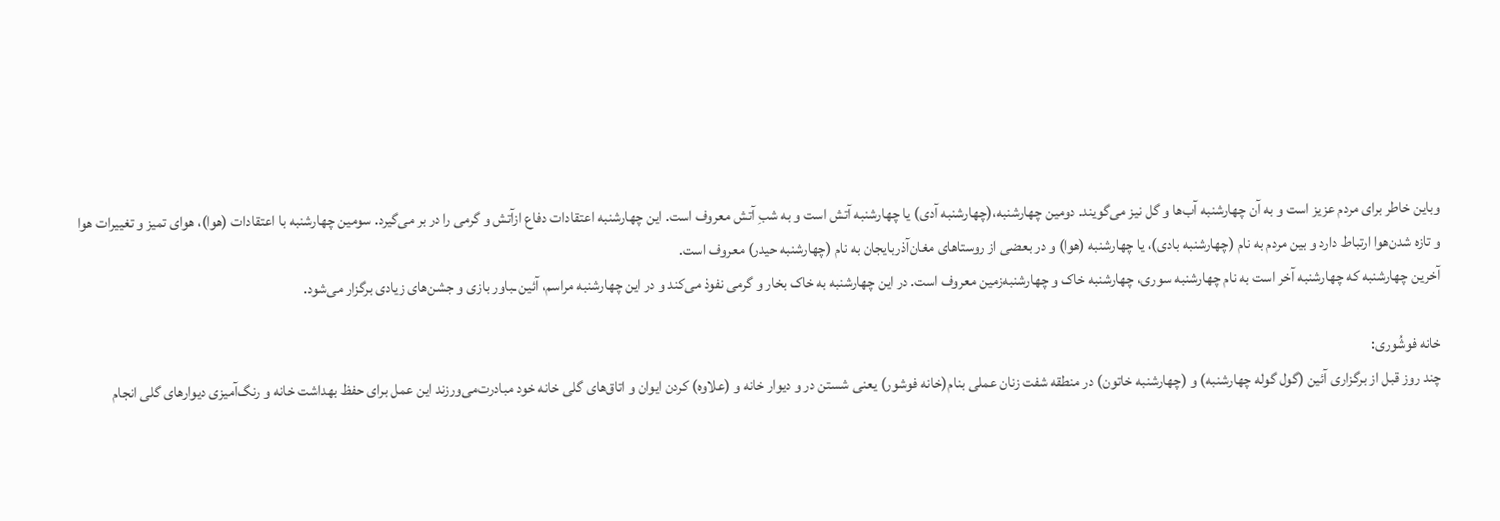وباین‌ خاطر برای‌ مردم‌ عزیز است‌ و به‌ آن‌ چهارشنبه‌ آب‌ها و گل‌ نیز می‌گویند. دومین‌ چهارشنبه‌،(چهارشنبه‌ آدی‌) یا چهارشنبه‌ آتش‌ است‌ و به‌ شب‌ِ آتش‌ معروف‌ است‌. این‌ چهارشنبه‌ اعتقادات‌ دفاع‌ ازآتش‌ و گرمی‌ را در بر می‌گیرد. سومین‌ چهارشنبه‌ با اعتقادات‌ (هوا)، هوای‌ تمیز و تغییرات‌ هوا و تازه‌ شدن‌هوا ارتباط‌ دارد و بین‌ مردم‌ به‌ نام‌ (چهارشنبه‌ بادی‌)، یا چهارشنبه‌ (هوا) و در بعضی‌ از روستاهای‌ مغان‌آذربایجان‌ به‌ نام‌ (چهارشنبه‌ حیدر) معروف‌ است‌.
آخرین‌ چهارشنبه‌ که‌ چهارشنبه‌ آخر است‌ به‌ نام‌ چهارشنبه‌ سوری‌، چهارشنبه‌ خاک‌ و چهارشنبه‌زمین‌ معروف‌ است‌. در این‌ چهارشنبه‌ به‌ خاک‌ بخار و گرمی‌ نفوذ می‌کند و در این‌ چهارشنبه‌ مراسم‌، آئین‌ ـباور بازی‌ و جشن‌های‌ زیادی‌ برگزار می‌شود.

خانه‌ فوشُوری‌:
چند روز قبل‌ از برگزاری‌ آئین‌ (گول‌ گوله‌ چهارشنبه‌) و (چهارشنبه‌ خاتون‌) در منطقه‌ شفت‌ زنان‌ عملی‌ بنام‌(خانه‌ فوشور) یعنی‌ شستن‌ در و دیوار خانه‌ و (علاوه‌) کردن‌ ایوان‌ و اتاق‌های‌ گلی‌ خانه‌ خود مبادرت‌می‌ورزند این‌ عمل‌ برای‌ حفظ‌ بهداشت‌ خانه‌ و رنگ‌آمیزی‌ دیوارهای‌ گلی‌ انجام‌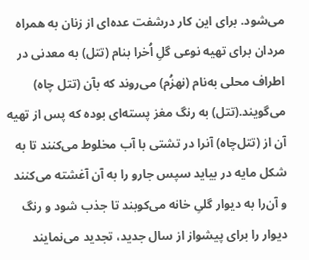می‌شود. برای‌ این‌ کار درشفت‌ عده‌ای‌ از زنان‌ به‌ همراه‌ مردان‌ برای‌ تهیه‌ نوعی‌ گل‌ِ اُخرا بنام‌ (تتل‌) به‌ معدنی‌ در اطراف‌ محلی‌ به‌نام‌ (نهزُم‌) می‌روند که‌ بآن‌ (تتل‌ چاه‌) می‌گویند.(تتل‌) به‌ رنگ‌ مغز پسته‌ای‌ بوده‌ که‌ پس‌ از تهیه‌ آن‌ از (تتل‌چاه‌) آنرا در تشتی‌ با آب‌ مخلوط‌ می‌کنند تا به‌ شکل‌ مایه‌ در بیاید سپس‌ جارو را به‌ آن‌ آغشته‌ می‌کنند و آن‌را به‌ دیوار گلی‌ِ خانه‌ می‌کوبند تا جذب‌ شود و رنگ‌ دیوار را برای‌ پیشواز از سال‌ جدید، تجدید می‌نمایند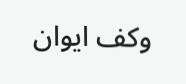وکف‌ ایوان‌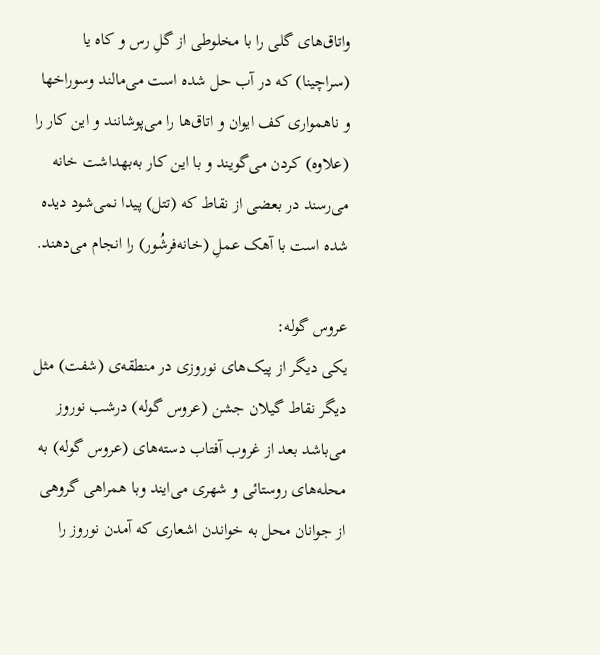واتاق‌های‌ گلی‌ را با مخلوطی‌ از گل‌ِ رس‌ و کاه‌ یا (سراچینا) که‌ در آب‌ حل‌ شده‌ است‌ می‌مالند وسوراخها و ناهمواری‌ کف‌ ایوان‌ و اتاق‌ها را می‌پوشانند و این‌ کار را (علاوه‌) کردن‌ می‌گویند و با این‌ کار به‌بهداشت‌ خانه‌ می‌رسند در بعضی‌ از نقاط‌ که‌ (تتل‌) پیدا نمی‌شود دیده‌ شده‌ است‌ با آهک‌ عمل‌ِ (خانه‌فرشُور) را انجام‌ می‌دهند.

عروس‌ گوله‌:
یکی‌ دیگر از پیک‌های‌ نوروزی‌ در منطقه‌ی‌ (شفت‌) مثل‌ دیگر نقاط‌ گیلان‌ جشن‌ (عروس‌ گوله‌) درشب‌ نوروز می‌باشد بعد از غروب‌ آفتاب‌ دسته‌های‌ (عروس‌ گوله‌) به‌ محله‌های‌ روستائی‌ و شهری‌ می‌ایند وبا همراهی‌ گروهی‌ از جوانان‌ محل‌ به‌ خواندن‌ اشعاری‌ که‌ آمدن‌ نوروز را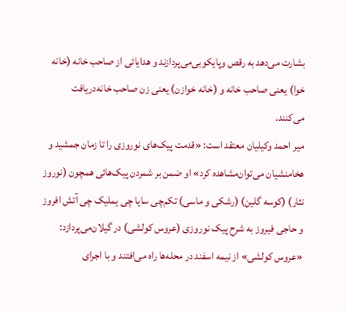بشارت‌ می‌دهد به‌ رقص‌ وپایکوبی‌می‌پردازند و هدایائی‌ از صاحب‌ خانه‌ (خانه‌ خوا) یعنی‌ صاحب‌ خانه‌ و (خانه‌ خوازن‌) یعنی‌ زن‌ صاحب‌ خانه‌دریافت‌ می‌کنند.
میر احمد وکیلیان‌ معتقد است‌: «قدمت‌ پیک‌های‌ نوروزی‌ را تا زمان‌ جمشید و هخامنشیان‌ می‌توان‌مشاهده‌ کرد» او ضمن‌ بر شمردن‌ پیک‌هائی‌ همچون‌ (نوروز نثار) (کوسه‌ گلین‌) (رشکی‌ و ماسی‌) تکم‌چی‌ سایا چی‌ یملیک‌ چی‌ آتش‌ افروز و حاجی‌ فیروز به‌ شرح‌ پیک‌ نوروزی‌ (عروس‌ کولشی‌) در گیلان‌می‌پردازد:
«عروس‌ کولشی‌» از نیمه‌ اسفند در محله‌ها راه‌ می‌افتند و با اجرای‌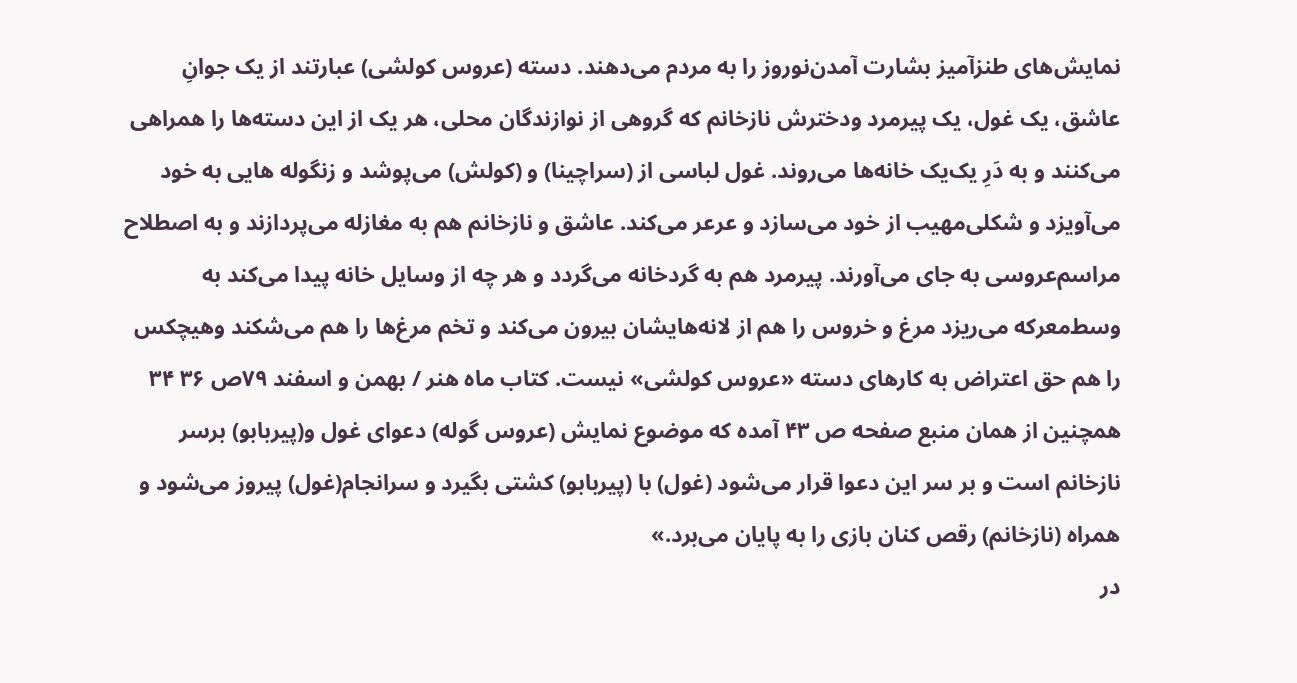نمایش‌های‌ طنزآمیز بشارت‌ آمدن‌نوروز را به‌ مردم‌ می‌دهند. دسته‌ (عروس‌ کولشی‌) عبارتند از یک‌ جوان‌ِ عاشق‌، یک‌ غول‌، یک‌ پیرمرد ودخترش‌ نازخانم‌ که‌ گروهی‌ از نوازندگان‌ محلی‌، هر یک‌ از این‌ دسته‌ها را همراهی‌ می‌کنند و به‌ دَرِ یک‌یک‌ خانه‌ها می‌روند. غول‌ لباسی‌ از (سراچینا) و (کولش‌) می‌پوشد و زنگوله‌ هایی‌ به‌ خود می‌آویزد و شکلی‌مهیب‌ از خود می‌سازد و عرعر می‌کند. عاشق‌ و نازخانم‌ هم‌ به‌ مغازله‌ می‌پردازند و به‌ اصطلاح‌ مراسم‌عروسی‌ به‌ جای‌ می‌آورند. پیرمرد هم‌ به‌ گردخانه‌ می‌گردد و هر چه‌ از وسایل‌ خانه‌ پیدا می‌کند به‌ وسط‌معرکه‌ می‌ریزد مرغ‌ و خروس‌ را هم‌ از لانه‌هایشان‌ بیرون‌ می‌کند و تخم‌ مرغ‌ها را هم‌ می‌شکند وهیچکس‌ را هم‌ حق‌ اعتراض‌ به‌ کارهای‌ دسته‌ «عروس‌ کولشی‌» نیست‌. کتاب‌ ماه‌ هنر / بهمن‌ و اسفند ۷۹ص‌ ۳۶ ۳۴ همچنین‌ از همان‌ منبع‌ صفحه‌ ص‌ ۴۳ آمده‌ که‌ موضوع‌ نمایش‌ (عروس‌ گوله‌) دعوای‌ غول‌ و(پیربابو) برسر نازخانم‌ است‌ و بر سر این‌ دعوا قرار می‌شود (غول‌) با (پیربابو) کشتی‌ بگیرد و سرانجام‌(غول‌) پیروز می‌شود و همراه‌ (نازخانم‌) رقص‌ کنان‌ بازی‌ را به‌ پایان‌ می‌برد.»
در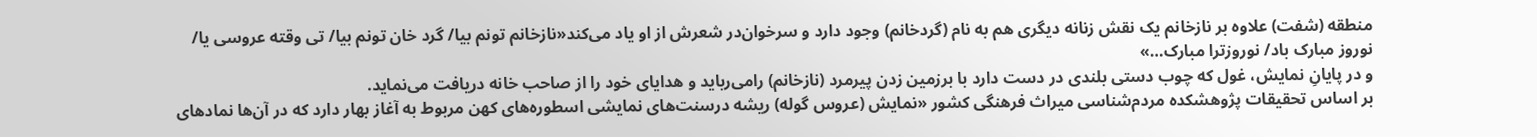منطقه‌ (شفت‌) علاوه‌ بر نازخانم‌ یک‌ نقش‌ زنانه‌ دیگری‌ هم‌ به‌ نام‌ (گردخانم‌) وجود دارد و سرخوان‌در شعرش‌ از او یاد می‌کند«نازخانم‌ تونم‌ بیا/ گرد خان‌ تونم‌ بیا/ تی‌ وقته‌ عروسی‌ یا/ نوروز مبارک‌ باد/ نوروزترا مبارک‌…»
و در پایان‌ِ نمایش‌، غول‌ که‌ چوب‌ دستی‌ بلندی‌ در دست‌ دارد با برزمین‌ زدن‌ پیرمرد (نازخانم‌) رامی‌رباید و هدایای‌ خود را از صاحب‌ خانه‌ دریافت‌ می‌نماید.
بر اساس‌ تحقیقات‌ پژوهشکده‌ مردم‌شناسی‌ میراث‌ فرهنگی‌ کشور «نمایش‌ (عروس‌ گوله‌) ریشه‌ درسنت‌های‌ نمایشی‌ اسطوره‌های‌ کهن‌ مربوط‌ به‌ آغاز بهار دارد که‌ در آن‌ها نمادهای‌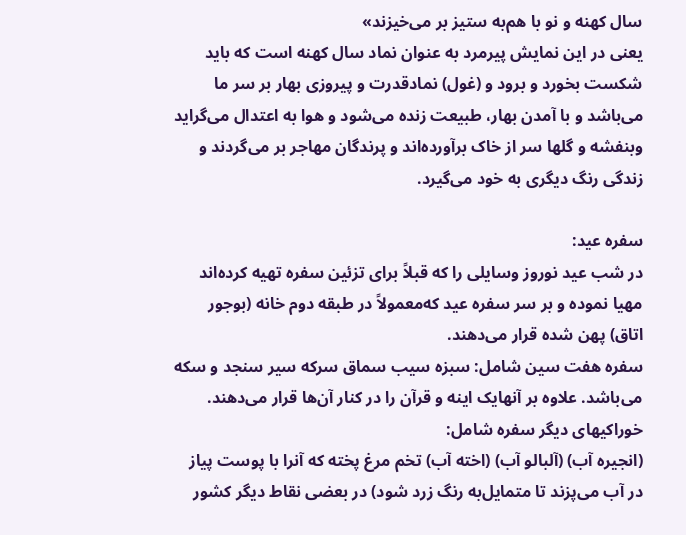سال‌ کهنه‌ و نو با هم‌به‌ ستیز بر می‌خیزند»
یعنی‌ در این‌ نمایش‌ پیرمرد به‌ عنوان‌ نماد سال‌ کهنه‌ است‌ که‌ باید شکست‌ بخورد و برود و (غول‌) نمادقدرت‌ و پیروزی‌ بهار بر سر ما می‌باشد و با آمدن‌ بهار، طبیعت‌ زنده‌ می‌شود و هوا به‌ اعتدال‌ می‌گراید وبنفشه‌ و گلها سر از خاک‌ برآورده‌اند و پرندگان‌ مهاجر بر می‌گردند و زندگی‌ رنگ‌ دیگری‌ به‌ خود می‌گیرد.

سفره‌ عید:
در شب‌ عید نوروز وسایلی‌ را که‌ قبلاً برای‌ تزئین‌ سفره‌ تهیه‌ کرده‌اند مهیا نموده‌ و بر سر سفره‌ عید که‌معمولاً در طبقه‌ دوم‌ خانه‌ (بوجور اتاق‌) پهن‌ شده‌ قرار می‌دهند.
سفره‌ هفت‌ سین‌ شامل‌: سبزه‌ سیب‌ سماق‌ سرکه‌ سیر سنجد و سکه‌ می‌باشد. علاوه‌ بر آنهایک‌ اینه‌ و قرآن‌ را در کنار آن‌ها قرار می‌دهند.
خوراکیهای‌ دیگر سفره‌ شامل‌:
(انجیره‌ آب‌) (آلبالو آب‌) (اخته‌ آب‌) تخم‌ مرغ‌ پخته‌ که‌ آنرا با پوست‌ پیاز در آب‌ می‌پزند تا متمایل‌به‌ رنگ‌ زرد شود) در بعضی‌ نقاط‌ دیگر کشور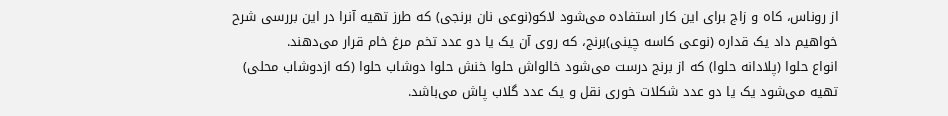از روناس‌، کاه‌ و زاج‌ برای‌ این‌ کار استفاده‌ می‌شود لاکو(نوعی‌ نان‌ برنجی‌) که‌ طرز تهیه‌ آنرا در این‌ بررسی‌ شرح‌ خواهیم‌ داد یک‌ قداره‌ (نوعی‌ کاسه‌ چینی‌)برنج‌، که‌ روی‌ آن‌ یک‌ یا دو عدد تخم‌ مرغ‌ خام‌ قرار می‌دهند.
انواع‌ حلوا (پلادانه‌ حلوا) که‌ از برنج‌ درست‌ می‌شود خالواش‌ حلوا خنش‌ حلوا دوشاب‌ حلوا (که‌ ازدوشاب‌ محلی‌) تهیه‌ می‌شود یک‌ یا دو عدد شکلات‌ خوری‌ نقل‌ و یک‌ عدد گلاب‌ پاش‌ می‌باشد.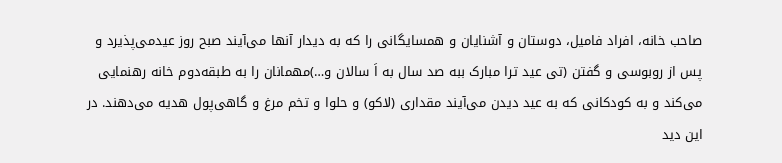صاحب‌ خانه‌، افراد فامیل‌، دوستان‌ و آشنایان‌ و همسایگانی‌ را که‌ به‌ دیدار آنها می‌آیند صبح‌ روز عیدمی‌پذیرد و پس‌ از روبوسی‌ و گفتن‌ (تی‌ عید ترا مبارک‌ ببه‌ صد سال‌ به‌ اَ سالان‌ و…)مهمانان‌ را به‌ طبقه‌دوم‌ خانه‌ رهنمایی‌ می‌کند و به‌ کودکانی‌ که‌ به‌ عید دیدن‌ می‌آیند مقداری‌ (لاکو) و حلوا و تخم‌ مرغ‌ و گاهی‌پول‌ هدیه‌ می‌دهند. در این‌ دید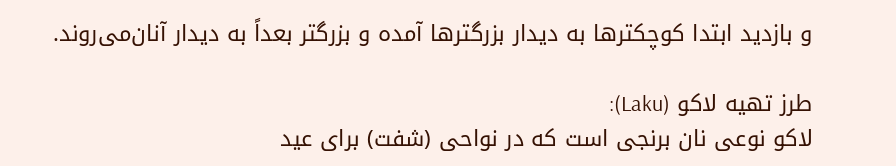و بازدید ابتدا کوچکترها به‌ دیدار بزرگترها آمده‌ و بزرگتر بعداً به‌ دیدار آنان‌می‌روند.

طرز تهیه‌ لاکو (Laku):
لاکو نوعی‌ نان‌ برنجی‌ است‌ که‌ در نواحی‌ (شفت‌) برای‌ عید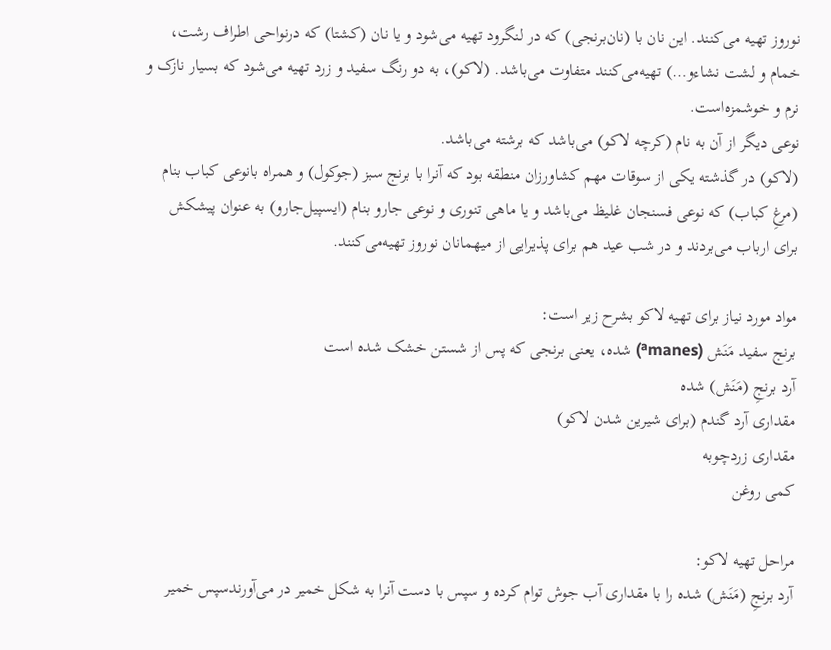نوروز تهیه‌ می‌کنند. این‌ نان‌ با (نان‌برنجی‌) که‌ در لنگرود تهیه‌ می‌شود و یا نان‌ (کشتا) که‌ درنواحی‌ اطراف‌ رشت‌، خمام‌ و لشت‌ نشاءو…) تهیه‌می‌کنند متفاوت‌ می‌باشد. (لاکو)، به‌ دو رنگ‌ سفید و زرد تهیه‌ می‌شود که‌ بسیار نازک‌ و نرم‌ و خوشمزه‌است‌.
نوعی‌ دیگر از آن‌ به‌ نام‌ (کرچه‌ لاکو) می‌باشد که‌ برشته‌ می‌باشد.
(لاکو) در گذشته‌ یکی‌ از سوقات‌ مهم‌ کشاورزان‌ منطقه‌ بود که‌ آنرا با برنج‌ سبز (جوکول‌) و همراه‌ بانوعی‌ کباب‌ بنام‌ (مرغ‌ِ کباب‌) که‌ نوعی‌ فسنجان‌ غلیظ‌ می‌باشد و یا ماهی‌ تنوری‌ و نوعی‌ جارو بنام‌ (ایسپیل‌جارو) به‌ عنوان‌ پیشکش‌ برای‌ ارباب‌ می‌بردند و در شب‌ عید هم‌ برای‌ پذیرایی‌ از میهمانان‌ نوروز تهیه‌می‌کنند.

مواد مورد نیاز برای‌ تهیه‌ لاکو بشرح‌ زیر است‌:
برنج‌ سفید مَنَش‌ (ªmanes) شده‌، یعنی‌ برنجی‌ که‌ پس‌ از شستن‌ خشک‌ شده‌ است‌
آرد برنج‌ِ (مَنَش‌) شده‌
مقداری‌ آرد گندم‌ (برای‌ شیرین‌ شدن‌ لاکو)
مقداری‌ زردچوبه‌
کمی‌ روغن‌

مراحل‌ تهیه‌ لاکو:
آرد برنج‌ِ (مَنَش‌) شده‌ را با مقداری‌ آب‌ جوش‌ توام‌ کرده‌ و سپس‌ با دست‌ آنرا به‌ شکل‌ خمیر در می‌آورندسپس‌ خمیر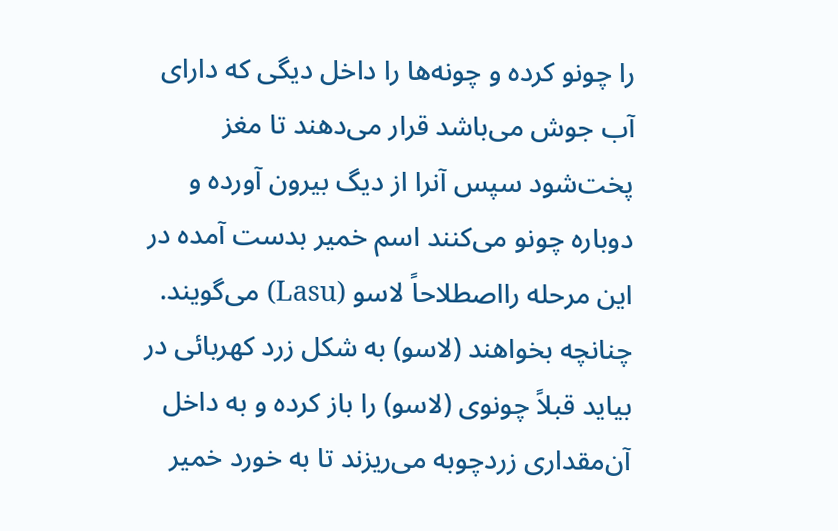را چونو کرده‌ و چونه‌ها را داخل‌ دیگی‌ که‌ دارای‌ آب‌ جوش‌ می‌باشد قرار می‌دهند تا مغز پخت‌شود سپس‌ آنرا از دیگ‌ بیرون‌ آورده‌ و دوباره‌ چونو می‌کنند اسم‌ خمیر بدست‌ آمده‌ در این‌ مرحله‌ رااصطلاحاً لاسو (Lasu) می‌گویند.
چنانچه‌ بخواهند (لاسو) به‌ شکل‌ زرد کهربائی‌ در بیاید قبلاً چونوی‌ (لاسو) را باز کرده‌ و به‌ داخل‌ آن‌مقداری‌ زردچوبه‌ می‌ریزند تا به‌ خورد خمیر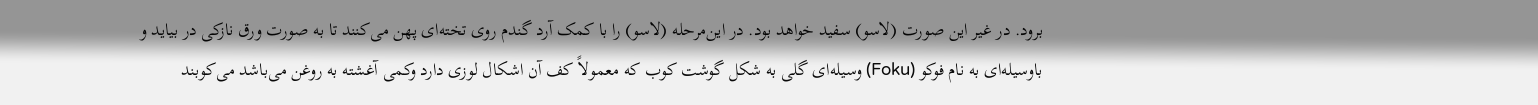برود. در غیر این‌ صورت‌ (لاسو) سفید خواهد بود. در این‌مرحله‌ (لاسو) را با کمک‌ آرد گندم‌ روی‌ تخته‌ای‌ پهن‌ می‌کنند تا به‌ صورت‌ ورق‌ نازکی‌ در بیاید و باوسیله‌ای‌ به‌ نام‌ فوکو (Foku) وسیله‌ای‌ گلی‌ به‌ شکل‌ گوشت‌ کوب‌ که‌ معمولاً کف‌ آن‌ اشکال‌ لوزی‌ دارد وکمی‌ آغشته‌ به‌ روغن‌ می‌باشد می‌کوبند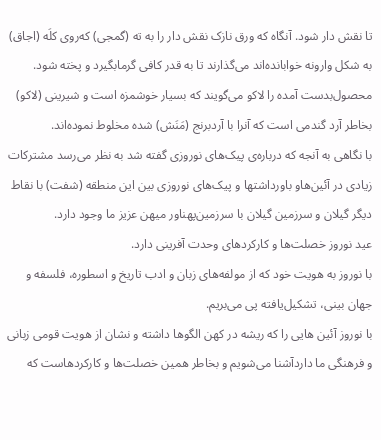تا نقش‌ دار شود. آنگاه‌ که‌ ورق‌ نازک‌ نقش‌ دار را به‌ ته‌ (گمجی‌) که‌روی‌ کلَه‌ (اجاق‌) به‌ شکل‌ وارونه‌ خوابانده‌اند می‌گذارند تا به‌ قدر کافی‌ گرمابگیرد و پخته‌ شود. محصول‌بدست‌ آمده‌ را لاکو می‌گویند که‌ بسیار خوشمزه‌ است‌ و شیرینی‌ (لاکو) بخاطر آرد گندمی‌ است‌ که‌ آنرا با آردبرنج‌ (مَنَش‌) شده‌ مخلوط‌ نموده‌اند.
با نگاهی‌ به‌ آنجه‌ که‌ درباره‌ی‌ پیک‌های‌ نوروزی‌ گفته‌ شد به‌ نظر می‌رسد مشترکات‌ زیادی‌ در آئین‌هاو باورداشتها و پیک‌های‌ نوروزی‌ بین‌ این‌ منطقه‌ (شفت‌) با نقاط‌ دیگر گیلان‌ و سرزمین‌ گیلان‌ با سرزمین‌پهناور میهن‌ عزیز ما وجود دارد.
عید نوروز خصلت‌ها و کارکردهای‌ وحدت‌ آفرینی‌ دارد.
با نوروز به‌ هویت‌ خود که‌ از مولفه‌های‌ زبان‌ و ادب‌ تاریخ‌ و اسطوره‌، فلسفه‌ و جهان‌ بینی‌، تشکیل‌یافته‌ پی‌ می‌بریم‌.
با نوروز آئین‌ هایی‌ را که‌ ریشه‌ در کهن‌ الگوها داشته‌ و نشان‌ از هویت‌ قومی‌ زبانی‌ و فرهنگی‌ ما داردآشنا می‌شویم‌ و بخاطر همین‌ خصلت‌ها و کارکردهاست‌ که‌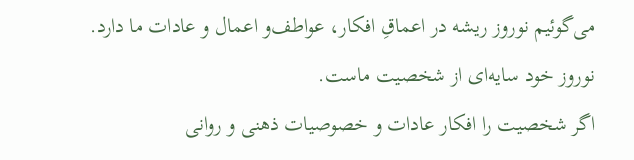می‌گوئیم‌ نوروز ریشه‌ در اعماق‌ِ افکار، عواطف‌و اعمال‌ و عادات‌ ما دارد. نوروز خود سایه‌ای‌ از شخصیت‌ ماست‌.
اگر شخصیت‌ را افکار عادات‌ و خصوصیات‌ ذهنی‌ و روانی‌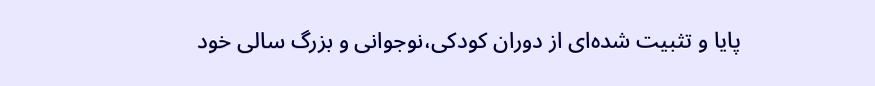پایا و تثبیت‌ شده‌ای‌ از دوران‌ کودکی‌،نوجوانی‌ و بزرگ‌ سالی‌ خود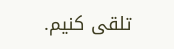تلقی‌ کنیم‌.